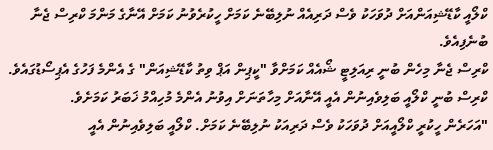ކްލޯއީ ކާޑޭޝިއަންއަށް ދުވަހަކު ވެސް ދަރިއެއް ނުލިބޭނެ ކަމަށް ހީކުރެވުނު ކަމަށް އޭނާގެ މަންމަ ކްރިސް ޖެނާ ބުނެފިއެވެ.
ކްރިސް ޖެނާ މިހެން ބުނީ ރިއަލިޓީ ޝޯއެއް ކަމަށްވާ "ކީޕިން އަޕް ވިތު ކާޑޭޝިއަން" ގެ އެންމެ ފަހުގެ އެޕިސޯޑުގައެވެ. ކްރިސް ބުނީ ކްލޯއީ ބަލިވެއިނުން އެއީ އޭނާއަށް މިހާތަނަށް އިވުނު އެންމެ މުހިއްމު ޚަބަރު ކަމަށެވެ.
"އަހަރެން ހީކުރީ ކްލޯއީއަށް ދުވަހަކު ވެސް ދަރިއަކު ނުލިބޭނެ ކަމަށް. ކްލޯއީ ބަލިވެއިނުން އެއީ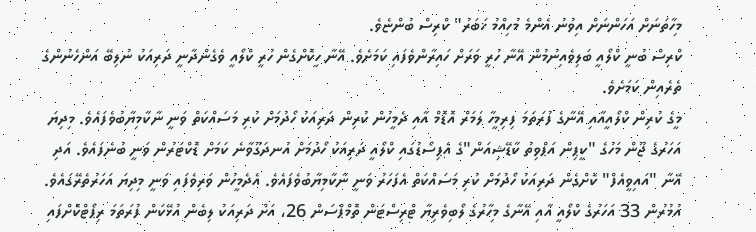މިހާތަނަށް އަހަންނަށް އިވުނު އެންމެ މުހިއްމު ޚަބަރު" ކްރިސް ބުންޏެވެ.
ކްރިސް ބުނީ ކްލޯއީ ބަލިވެއިނުމުން އޭނާ ހުރީ ވަރަށް ހައިރާންވެފައި ކަމަށެވެ. އޭނާ ހީކޮށްގެން ހުރީ ކްލޯއީ ވެގެންދާނީ ދަރިއަކު ނުލިބޭ އަންހެނުންގެ ތެރެއިން ކަމަށެވެ.
މީގެ ކުރިން ކްލޯއީއާއި އޭނާގެ ފުރަތަމަ ފިރިމީހާ ލަމަރް އޮޑޮމް އާއި ދެމީހުން ކުރިން ދަރިއަކު ހޯދުމަށް ކުރި މަސައްކަތް ވަނީ ނާކާމިޔާބުވެފައެވެ. މިދިޔަ އަހަރުގެ ޖޫން މަހުގެ "ކީޕިން އަޕްވިތު ކާޑޭޝިއަން"ގެ އެޕިސޯޑުގައި ކްލޯއީ ދަރިއަކު ހޯދުމަށް އުނދަގޫވާނެ ކަމަށް ޑޮކްޓަރުން ވަނީ ބުނެފައެވެ. އަދި އޭނާ "އައިވީއެފް" ކޮށްގެން ދަރިއަކު ހޯދުމަށް ކުރި މަސައްކަތް އެފަހަރު ވަނީ ނާކާމިޔާބުވެފައެވެ. އެދެމީހުން ވަރިވެފައި ވަނީ މިދިޔަ އަހަރުތެރޭގައެވެ.
އުމުރުން 33 އަހަރުގެ ކްލޯއީ އާއި އޭނާގެ މިހާރުގެ ލޯބިވެރިޔާ ޓްރިސްޓަން ތޮމްޕްސަން 26، އަށް ދަރިއަކު ލިބެން އުޅޭކަން ފުރަތަމަ ރިޕޯޓްކޮށްފައި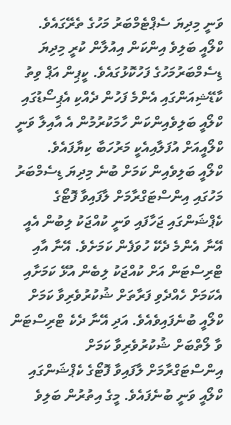ވަނީ މިދިޔަ ސެޕްޓެމްބަރު މަހުގެ ތެރޭގައެވެ.
ކްލޯއީ ބަލިވެ އިންކަން އިއުލާން ކުރީ މިދިޔަ ޑިސެމްބަރުމަހުގެ ފަހުކޮޅުގައެވެ. ކީޕިން އަޕް ވިތު ކާޑޭޝިއަންގައި އެންމެ ފަހުން ދެއްކި އެޕިސޯޑުގައި ކްލޯއީ ބަލިވެއިންކަން ހާމަކުރުމުން އެ އާއިލާ ވަނީ ކްލޯއީއަށް އުފަލާއިއެކީ މަރުހަބާ ކިޔާފައެވެ.
ކްލޯއީ ބަލިވެއިން ކަމަށް ބުނެ މިދިޔަ ޑިސެމްބަރު މަހުގައި އިންސްޓަގްރާމަށް ލާފައިވާ ފޮޓޯގެ ކެޕްޝަންގައި ޖަހާފައި ވަނީ ކުއްޖަކު ލިބުން އެއީ އޭނާ އެންމެ ދެކޭ ހުވަފެން ކަމަށެވެ. އޭނާ އާއި ޓްރިސްޓަން އަށް ކުއްޖަކު ލިބެން އުޅޭ ކަމަށާއި އެކަމަށް ހެއްދެވި ފަރާތަށް ޝުކުރުވެރިވާ ކަމަށް ކްލޯއީ ބުނެފައިވެއެވެ. އަދި އޭނާ ދެކެ ޓްރިސްޓަން ވާ ލޯތްބަށް ޝުކުރުވެރިވާ ކަމަށް އިންސްޓަގްރާމަށް ލާފައިވާ ފޮޓޯގެ ކެޕްޝަންގައި ކްލޯއީ ވަނީ ބުނެފައެވެ. މީގެ އިތުރުން ބަލިވެ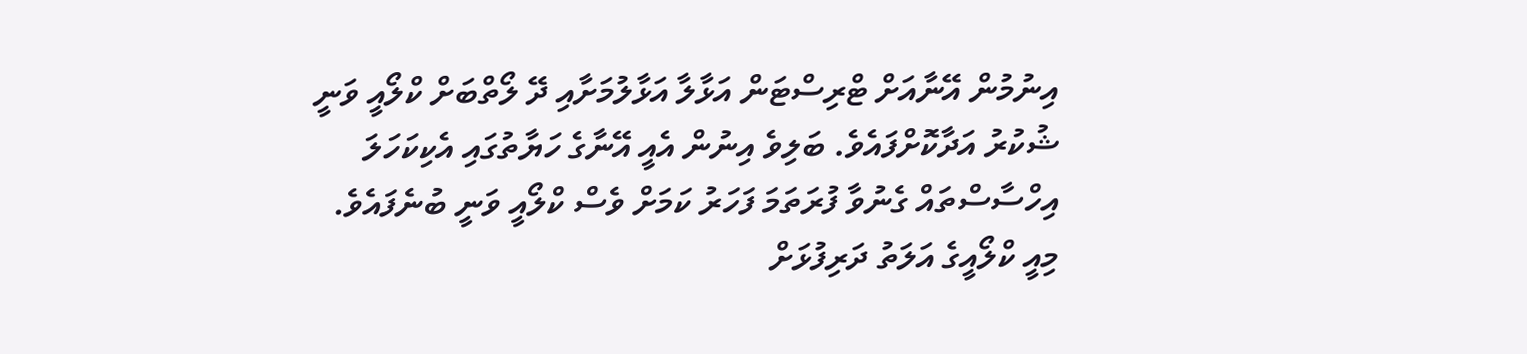އިނުމުން އޭނާއަށް ޓްރިސްޓަން އަޅާލާ އަޅާލުމަށާއި ދޭ ލޯތްބަށް ކްލޯއީ ވަނީ ޝުކުރު އަދާކޮށްފައެވެ. ބަލިވެ އިނުން އެއީ އޭނާގެ ހަޔާތުގައި އެކިކަހަލަ އިހްސާސްތައް ގެނުވާ ފުރަތަމަ ފަހަރު ކަމަށް ވެސް ކްލޯއީ ވަނީ ބުނެފައެވެ.
މިއީ ކްލޯއީގެ އަލަތު ދަރިފުޅަށް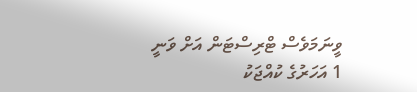ވީނަމަވެސް ޓްރިސްޓަން އަށް ވަނީ 1 އަހަރުގެ ކުއްޖަކު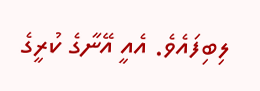ލިބިފައެވެ. އެއީ އޭނާގެ ކުރީގެ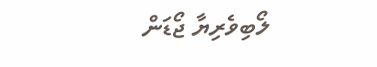ލޯބިވެރިޔާ ޖޯޑަން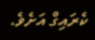ކެރައިގް އަށެވެ.